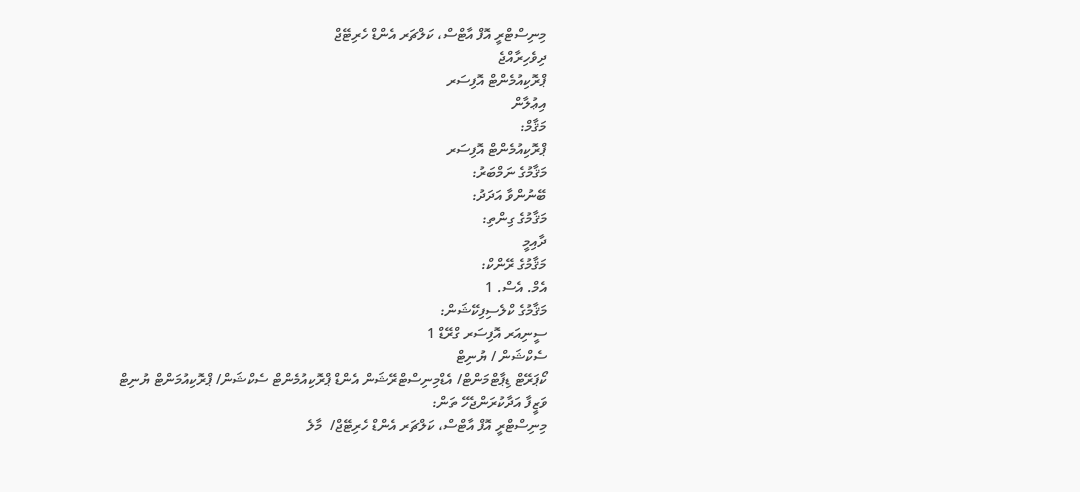މިނިސްޓްރީ އޮފް އާޓްސް، ކަލްޗަރ އެންޑް ހެރިޓޭޖް
ދިވެހިރާއްޖެ
ޕްރޮކިއުމެންޓް އޮފިސަރ
އިޢުލާން
މަޤާމް:
ޕްރޮކިއުމެންޓް އޮފިސަރ
މަޤާމުގެ ނަމްބަރު:
ބޭނުންވާ އަދަދު:
މަޤާމުގެ ގިންތި:
ދާއިމީ
މަޤާމުގެ ރޭންކް:
އެމް. އެސް. 1
މަޤާމުގެ ކްލެސިފިކޭޝަން:
ސީނިއަރ އޮފިސަރ ގްރޭޑް 1
ސެކްޝަން / ޔުނިޓް
ކޯޕަރޭޓް ޑިޕާޓްމަންޓް/ އެޑްމިނިސްޓްރޭޝަން އެންޑް ޕްރޮކިއުމެންޓް ސެކްޝަން/ ޕްރޮކިއުމަންޓް ޔުނިޓް
ވަޒީފާ އަދާކުރަންޖެހޭ ތަން:
މިނިސްޓްރީ އޮފް އާޓްސް، ކަލްޗަރ އެންޑް ހެރިޓޭޖް/  މާލެ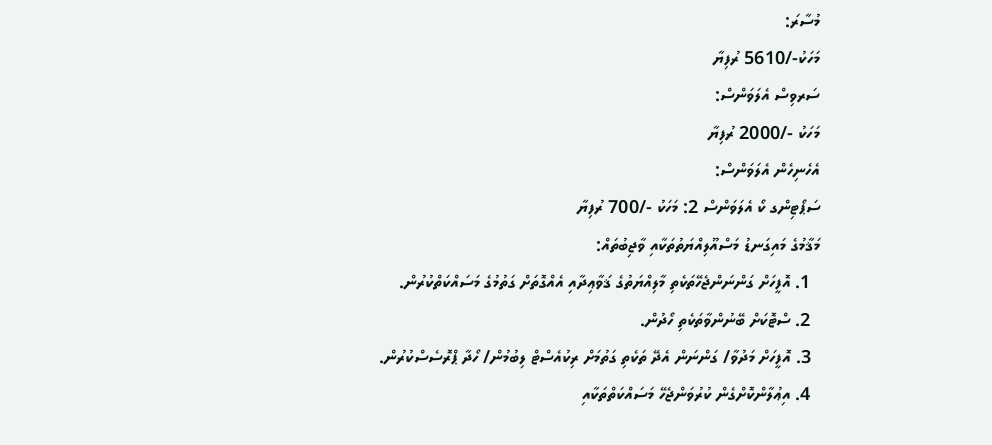މުސާރަ:
މަހަކު-/5610 ރުފިޔާ
ސަރވިސް އެލަވަންސް:
މަހަކު -/2000 ރުފިޔާ
އެހެނިހެން އެލަވަންސް:
ސަޕޯޓިންގ ކޯ އެލަވަންސް 2: މަހަކު -/700 ރުފިޔާ
މަޤާމުގެ މައިގަނޑު މަސްއޫލިއްޔަތުތަކާއި ވާޖިބުތައް:
  1. އޮފީހަށް ގަންނަންޖެހޭތަކެތި މާލިއްޔަތުގެ ޤަވާޢިދާއި އެއްގޮތަށް ގަތުމުގެ މަސައްކަތްކުރުން.
  2. ސްޓޮކަށް ބޭނުންވާތަކެތި ހޯދުން.
  3. އޮފީހަށް މަދުވާ/ ގަންނަން އެދޭ ތަކެތި ގަތުމަށް ރިކުއެސްޓް ލިބުމުން/ ހޯދާ ޕްރޮސެސްކުރުން.
  4. އިޢުލާންކޮށްގެން ކުރުވަންޖެހޭ މަސައްކަތްތަކާއި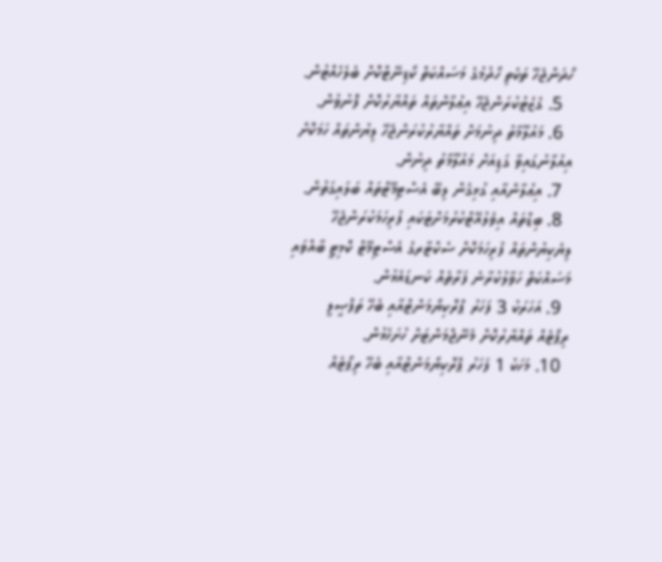ހޯދަންޖެހޭ ތަކެތި ހޯދުމުގެ މަސައްކަތް ކޯޑިނޭޓްކޮށް ބެލެހެއްޓުން.
  5. ގެޒެޓުކުރަންޖެހޭ އިޢުލާންތައް ތައްޔާރުކޮށް ފޮނުވުން.
  6. މައުލޫމާތު ދިނުމަށް ތައްޔާރުކުރަންޖެހޭ ލިޔުންތައް ހަމަކޮށް އިއުލާނުގައިވާ ގަޑިއަށް މައުލޫމާތު ދިނުން.
  7. އިޢުލާންއާއި ގުޅިގެން ލިބޭ އެސްޓިމޭޓްތައް ބަލައިގަތުން.
  8. ބިޑްތައް އިވެލުއޭޓްކުރުމަށްޓަކައި ފުރިހަމަކުރަންޖެހޭ ލިޔެކިޔުންތައް ފުރިހަމަކޮށް ސެކްޓާރގެ އެސްޓިމޭޓް ކޮމިޓީ ބާއްވައި މަސައްކަތް ހަވާލުކުރާނެ ފަރާތެއް ކަނޑައެޅުން.
  9. އަހަރަކު 3 ފަހަރު ޕްރޮކިޔޯމަންޓްއާއި ބެހޭ ތަފްޞީލީ ރިޕޯޓެއް ތައްޔާރުކޮށް މެނޭޖްމަންޓަށް ހުށަހެޅުން.
  10. މަހަކު 1 ފަހަރު ޕްރޮކިޔޯމަންޓްއާއި ބެހޭ ރިޕޯޓެއް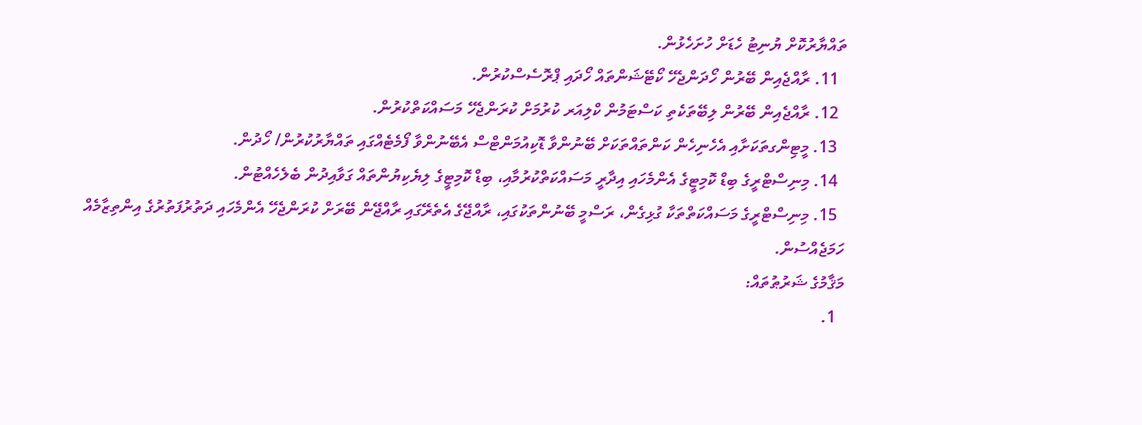ތައްޔާރުކޮށް ޔުނިޓު ހެޑަށް ހުށަހެޅުން.
  11. ރާއްޖެއިން ބޭރުން ހޯދަންޖެހޭ ކޯޓޭޝަންތައް ހޯދައި ޕްރޮސެސްކުރުން.
  12. ރާއްޖެއިން ބޭރުން ލިބޭތަކެތި ކަސްޓަމުން ކްލިއަރ ކުރުމަށް ކުރަންޖެހޭ މަސައްކަތްކުރުން.
  13. މީޓިންގތަކަށާއި އެހެނިހެން ކަންތައްތަކަށް ބޭނުންވާ ޑޮކިއުމަންޓްސް އެބޭނުންވާ ފޯމެޓެއްގައި ތައްޔާރުކުރުން/ ހޯދުން.
  14. މިނިސްޓްރީގެ ބިޑް ކޮމިޓީގެ އެންމެހައި އިދާރީ މަސައްކަތްކުރުމާއި، ބިޑް ކޮމިޓީގެ ލިޔެކިޔުންތައް ގަވާއިދުން ބެލެހެއްޓުން.
  15. މިނިސްޓްރީގެ މަސައްކަތްތަކާ ގުޅިގެން، ރަސްމީ ބޭނުންތަކުގައި، ރާއްޖޭގެ އެތެރޭގައި ރާއްޖޭން ބޭރަށް ކުރަންޖެހޭ އެންމެހައި ދަތުރުފަތުރުގެ އިންތިޒާމެއް ހަމަޖެއްސުން.
މަޤާމުގެ ޝަރުޠުތައް:
  1.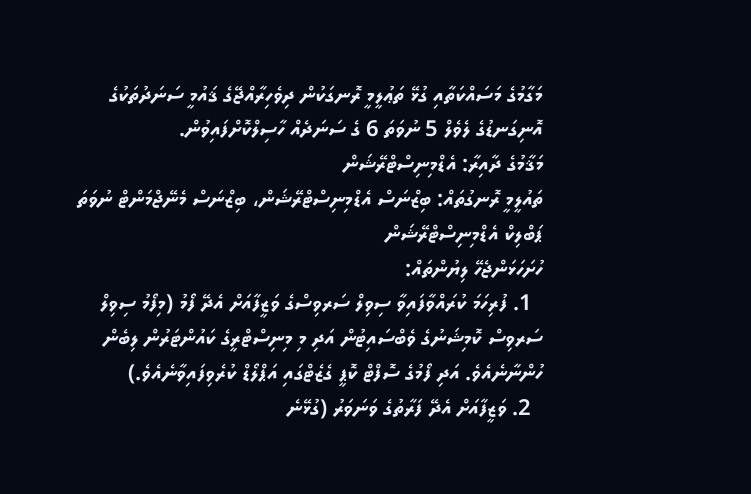މަގާމުގެ މަސައްކަތާއި ގުޅޭ ތަޢުލީމީ ރޮނގަކުން ދިވެހިރާއްޖޭގެ ޤައުމީ ސަނަދުތަކުގެ އޮނިގަނޑުގެ ލެވެލް 5 ނުވަތަ 6 ގެ ސަނަދެއް ހާސިލްކޮށްފައިވުން.
މަޤާމުގެ ދާއިރާ: އެޑްމިނިސްޓްރޭޝަން
ތައުލީމީ ރޮނގުތައް: ބިޒްނަސް އެޑްމިނިސްޓްރޭޝަން، ބިޒްނަސް މެނޭޖްމަންޓް ނުވަތަ ޕަބްލިކް އެޑްމިނިސްޓްރޭޝަން
ހުށަހަޅަންޖެހޭ ލިޔުންތައް:
  1. ފުރިހަމަ ކުރައްވާފައިވާ ސިވިލް ސަރވިސްގެ ވަޒީފާއަށް އެދޭ ފޯމު (މިފޯމު ސިވިލް ސަރވިސް ކޮމިޝަނުގެ ވެބްސައިޓުން އަދި މި މިނިސްޓްރީގެ ކައުންޓަރުން ލިބެން ހުންނާނެއެވެ. އަދި ފޯމުގެ ސޮފްޓް ކޮޕީ ގެޒެޓްގައި އަޕްލޯޑް ކުރެވިފައިވާނެއެވެ.)
  2. ވަޒީފާއަށް އެދޭ ފަރާތުގެ ވަނަވަރު (ގުޅޭނެ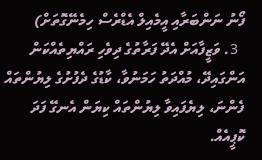ފޯނު ނަންބަރާއި އީމެއިލް އެޑްރެސް ހިމެނޭގޮތަށް)
  3. ވަޒީފާއަށް އެދޭ ފަރާތުގެ ދިވެހި ރައްޔިތެއްކަން އަންގައިދޭ، މުއްދަތު ހަމަނުވާ، ކާޑުގެ ދެފުށުގެ ލިޔުންތައް ފެންނަ، ލިޔެފައިވާ ލިޔުންތައް ކިޔަން އެނގޭ ފަދަ ކޮޕީއެއް.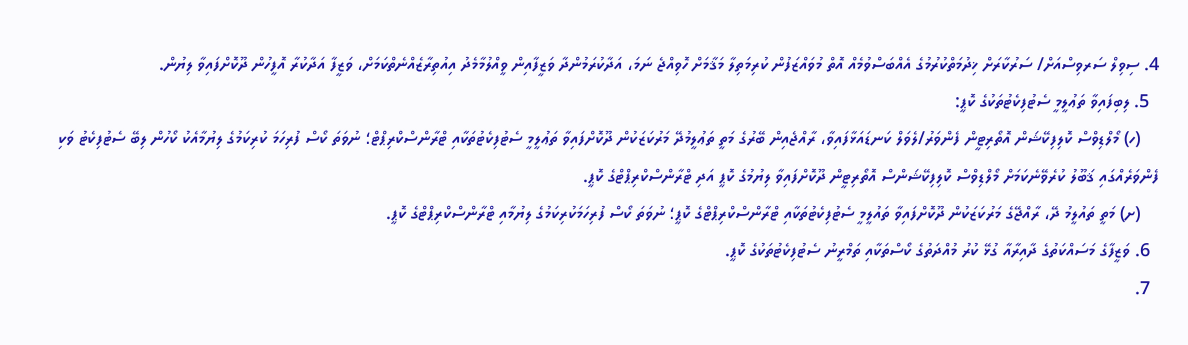4. ސިވިލް ސަރވިސްއަށް/ ސަރުކާރަށް ޚިދުމަތްކުރުމުގެ އެއްބަސްވުމެއް އޮތް މުވައްޒަފުން ކުރިމަތިލާ މަޤާމަށް ހޮވިއްޖެ ނަމަ، އަދާކުރަމުންދާ ވަޒީފާއިން ވީއްލުމާމެދު އިއުތިރާޒެއްނެތްކަމަށް، ވަޒީފާ އަދާކުރާ އޮފީހުން ދޫކޮށްފައިވާ ލިޔުން.
  5. ލިބިފައިވާ ތަޢުލީމީ ސެޓުފިކެޓުތަކުގެ ކޮޕީ:
    (ހ) މޯލްޑިވްސް ކޮލިފިކޭޝަން އޮތޯރިޓީން ފެންވަރު/ލެވަލް ކަނޑައަޅާފައިވާ، ރާއްޖެއިން ބޭރުގެ މަތީ ތަޢުލީމުދޭ މަރުކަޒަކުން ދޫކޮށްފައިވާ ތަޢުލީމީ ސެޓުފިކެޓުތަކާއި ޓްރާންސްކްރިޕްޓް؛ ނުވަތަ ކޯސް ފުރިހަމަ ކުރިކަމުގެ ލިޔުމާއެކު ކޯހުން ލިބޭ ސެޓުފިކެޓު ވަކި ފެންވަރެއްގައި ޤަބޫލު ކުރެވޭނެކަމަށް މޯލްޑިވްސް ކޮލިފިކޭޝަންސް އޮތޯރިޓީން ދޫކޮށްފައިވާ ލިޔުމުގެ ކޮޕީ އަދި ޓްރާންސްކްރިޕްޓްގެ ކޮޕީ.
    (ށ) މަތީ ތައުލީމު ދޭ، ރާއްޖޭގެ މަރުކަޒަކުން ދޫކޮށްފައިވާ ތައުލީމީ ސެޓުފިކެޓުތަކާއި ޓްރާންސްކްރިޕްޓްގެ ކޮޕީ؛ ނުވަތަ ކޯސް ފުރިހަމަކުރިކަމުގެ ލިޔުމާއި ޓްރާންސްކްރިޕްޓްގެ ކޮޕީ.
  6. ވަޒީފާގެ މަސައްކަތުގެ ދާއިރާއާ ގުޅޭ ކުރު މުއްދަތުގެ ކޯސްތަކާއި ތަމްރީނު ސެޓުފިކެޓުތަކުގެ ކޮޕީ.
  7.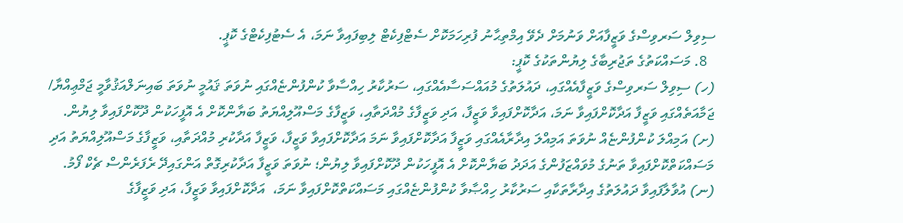ސިވިލް ސަރވިސްގެ ވަޒީފާއަށް ވަނުމަށް ދެވޭ އިމްތިޙާނު ފުރިހަމަކޮށް ސެޓްފިކެޓް ލިބިފައިވާ ނަމަ، އެ ސެޓުފިކެޓްގެ ކޮޕީ.
  8. މަސައްކަތުގެ ތަޖުރިބާގެ ލިޔުންތަކުގެ ކޮޕީ:
(ހ) ސިވިލް ސަރވިސްގެ ވަޒީފާއެއްގައި، ދައުލަތުގެ މުއައްސަސާއެއްގައި، ސަރުކާރު ހިއްސާވާ ކުންފުންޏެއްގައި ނުވަތަ ޤައުމީ ނުވަތަ ބައިނަލްއަޤުވާމީ ޖަމްޢިއްޔާ/ ޖަމާއަތެއްގައި ވަޒީފާ އަދާކޮށްފައިވާ ނަމަ، އަދާކޮށްފައިވާ ވަޒީފާ، އަދި ވަޒީފާގެ މުއްދަތާއި، ވަޒީފާގެ މަސްއޫލިއްޔަތު ބަޔާންކޮށް އެ އޮފީހަކުން ދޫކޮށްފައިވާ ލިޔުން.
(ށ) އަމިއްލަ ކުންފުންޏެއް ނުވަތަ އަމިއްލަ އިދާރާއެއްގައި ވަޒީފާ އަދާކޮށްފައިވާ ނަމަ އަދާކޮށްފައިވާ ވަޒީފާ، ވަޒީފާ އަދާކުރި މުއްދަތާއި، ވަޒީފާގެ މަސްއޫލިއްޔަތު އަދި މަސައްކަތްކޮށްފައިވާ ތަނުގެ މުވައްޒަފުންގެ އަދަދު ބަޔާންކޮށް އެ އޮފީހަކުން ދޫކޮށްފައިވާ ލިޔުން؛ ނުވަތަ ވަޒީފާ އަދާކުރިގޮތް އަންގައިދޭ ރެފަރެންސް ޗެކް ފޯމު.
(ނ) އުވާލާފައިވާ ދައުލަތުގެ އިދާރާތަކާއި ސަރުކާރު ހިއްޞާވާ ކުންފުންޏެއްގައި މަސައްކަތްކޮށްފައިވާ ނަމަ،  އަދާކޮށްފައިވާ ވަޒީފާ، އަދި ވަޒީފާގެ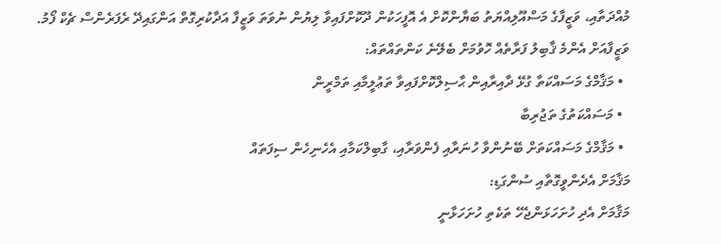މުއްދަތާއި، ވަޒީފާގެ މަސްއޫލިއްޔަތު ބަޔާންކޮށް އެ އޮފީހަކުން ދޫކޮށްފައިވާ ލިޔުން ނުވަތަ ވަޒީފާ އަދާކުރިގޮތް އަންގައިދޭ ރެފަރެންސް ޗެކް ފޯމު.
ވަޒީފާއަށް އެންމެ ޤާބިލު ފަރާތެއް ހޮވުމަށް ބެލޭނެ ކަންތައްތައް:
  • މަޤާމްގެ މަސައްކަތާ ގުޅޭ ދާއިރާއިން ޙާސިލްކޮށްފައިވާ ތަޢުލީމާއި ތަމްރީން
  • މަސައްކަތުގެ ތަޖުރިބާ
  • މަޤާމްގެ މަސައްކަތަށް ބޭނުންވާ ހުނަރާއި ފެންވަރާއި، ގާބިލްކަމާއި އެހެނިހެން ސިފަތައް
މަޤާމަށް އެދެންވީގޮތާއި ސުންގަޑި:
މަޤާމަށް އެދި ހުށަހަޅަންޖެހޭ ތަކެތި ހުށަހަޅާނީ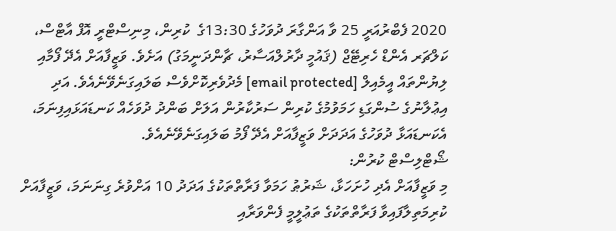2020 ފެބްރުއަރީ 25 ވާ އަންގާރަ ދުވަހުގެ 13:30ގެ  ކުރިން، މިނިސްޓްރީ އޮފް އާޓްސް، ކަލްޗަރ އެންޑް ހެރިޓޭޖް (ޤައުމީ ދާރުލްއަސާރު، ޗާންދަނީމަގު) އަށެވެ. ވަޒީފާއަށް އެދޭ ފޯމާއި ލިޔުންތައް އީމެއިލް [email protected] މެދުވެރިކޮށްވެސް ބަލައިގަނެވޭނެއެވެ. އަދި އިޢުލާނުގެ ސުންގަޑި ހަމަވުމުގެ ކުރިން ސަރުކާރުން އަލަށް ބަންދު ދުވަހެއް ކަނޑައަޅައިފިނަމަ، އެކަނޑައަޅާ ދުވަހުގެ އަދަދަށް ވަޒީފާއަށް އެދޭ ފޯމު ބަލައިގަނެވޭނެއެވެ.
ޝޯޓްލިސްޓް ކުރުން:
މި ވަޒީފާއަށް އެދި ހުށަހަޅާ، ޝަރުޠު ހަމަވާ ފަރާތްތަކުގެ އަދަދު 10 އަށްވުރެ ގިނަނަމަ، ވަޒީފާއަށް ކުރިމަތިލާފައިވާ ފަރާތްތަކުގެ ތަޢުލީމީ ފެންވަރާއި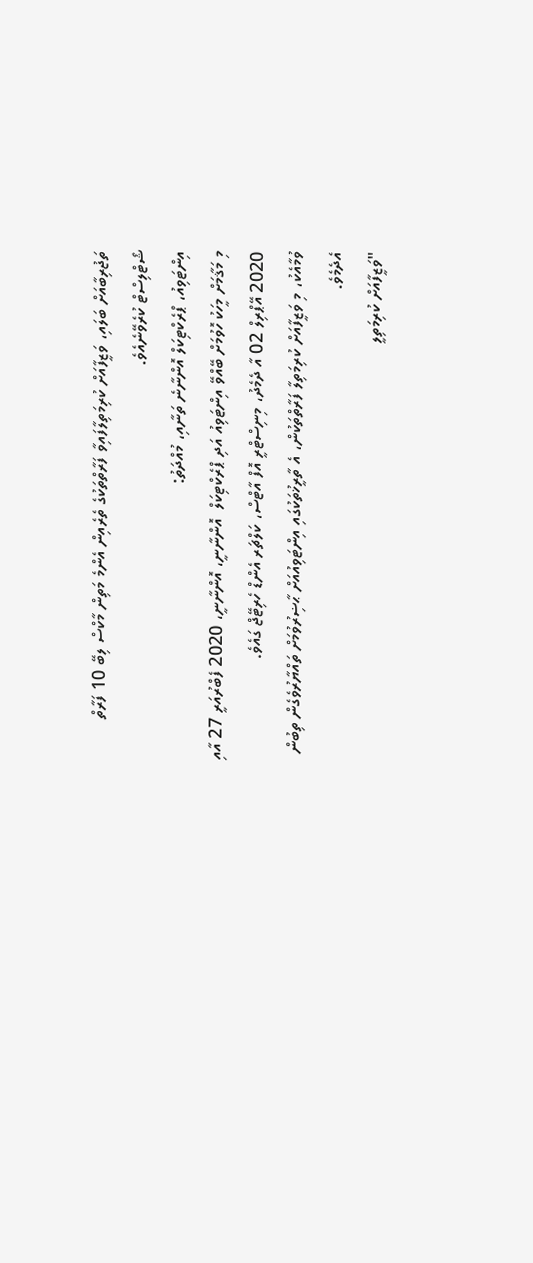ތަޖުރިބާއަށް ބަލައި، ވަޒީފާއަށް ކުރިމަތިލާފައިވާ ފަރާތްތަކުގެ ތެރެއިން އެންމެ މަތިން މާކްސް ލިބޭ 10 ފަރާތް ޝޯޓްލިސްޓް ކުރެވޭނެއެވެ.
އިންޓަވިއު، ޕްރެކްޓިކަލް އޮންނާނެ ތަނާއި، މުއްދަތު:
މި މަޤާމަށް މީހަކު ހޮވުމަށް ބޭއްވޭ އިންޓަވިއު އަދި ޕްރެކްޓިކަލް  އޮންނާނީ، އޮންނާނީ، 2020 ފެބްރުއަރީ 27 އާއި 2020 އޭޕްރިލް 02 އާ ދެމެދު، މިނިސްޓްރީ އޮފް އާޓްސް، ކަލްޗަރ އެންޑް ހެރިޓޭޖް ގައެވެ.
ވުމާއެކު، މި ވަޒީފާއަށް ކުރިމަތިލާ ފަރާތްތަކުން، އެ ތާރީޚުތަކުގައި އިންޓަވިއުއަށް ޙާޟިރުވުމަށް ތައްޔާރުވެގެން ތިބުން އެދެމެވެ.
"ވަޒީފާއަށް ކުރިމަތިލީ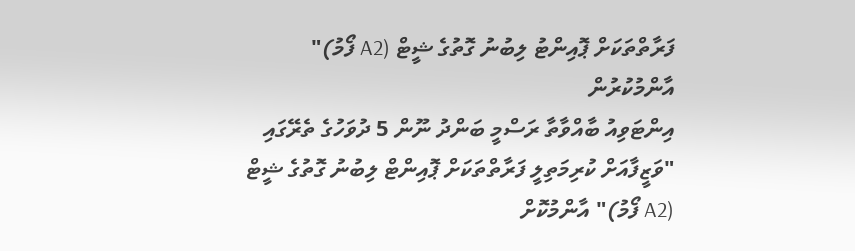ފަރާތްތަކަށް ޕޮއިންޓު ލިބުނު ގޮތުގެ ޝީޓް (A2 ފޯމު)" އާންމުކުރުން
އިންޓަވިއު ބާއްވާތާ ރަސްމީ ބަންދު ނޫން 5 ދުވަހުގެ ތެރޭގައި "ވަޒީފާއަށް ކުރިމަތިލީ ފަރާތްތަކަށް ޕޮއިންޓް ލިބުނު ގޮތުގެ ޝީޓް (A2 ފޯމު)" އާންމުކޮށް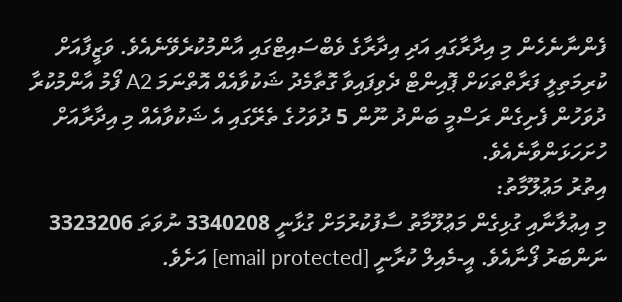ފެންނާނެހެން މި އިދާރާގައި އަދި އިދާރާގެ ވެބްސައިޓްގައި އާންމުކުރެވޭނެއެވެ. ވަޒީފާއަށް ކުރިމަތިލީ ފަރާތްތަކަށް ޕޮއިންޓް ދެވިފައިވާ ގޮތާމެދު ޝަކުވާއެއް އޮތްނަމަ A2 ފޯމު އާންމުކުރާ ދުވަހުން ފެށިގެން ރަސްމީ ބަންދު ނޫން 5 ދުވަހުގެ ތެރޭގައި އެ ޝަކުވާއެއް މި އިދާރާއަށް ހުށަހަޅަންވާނެއެވެ.
އިތުރު މަޢުލޫމާތު:
މި އިޢުލާނާއި ގުޅިގެން މަޢުލޫމާތު ސާފުކުރުމަށް ގުޅާނީ 3340208 ނުވަތަ 3323206 ނަންބަރު ފޯނާއެވެ. އީ-މެއިލް ކުރާނީ [email protected] އަށެވެ.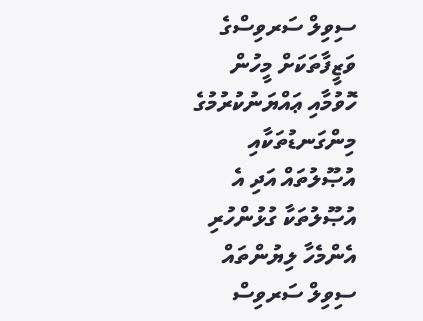ސިވިލް ސަރވިސްގެ ވަޒީފާތަކަށް މީހުން ހޮވުމާއި ޢައްޔަނުކުރުމުގެ މިންގަނޑުތަކާއި އުޞޫލުތައް އަދި އެ އުޞޫލުތަކާ ގުޅުންހުރި އެންމެހާ ލިޔުންތައް ސިވިލް ސަރވިސް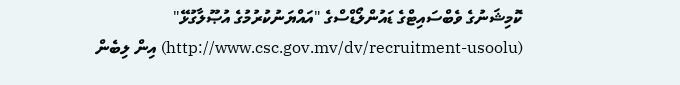ކޮމިޝަނުގެ ވެބްސައިޓްގެ ޑައުންލޯޑްސްގެ "އައްޔަނުކުރުމުގެ އުޞޫލާގުޅޭ" (http://www.csc.gov.mv/dv/recruitment-usoolu) އިން ލިބެން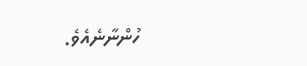ހުންނާނެއެވެ.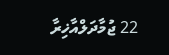22 ޖުމާދަލްއާޚިރާ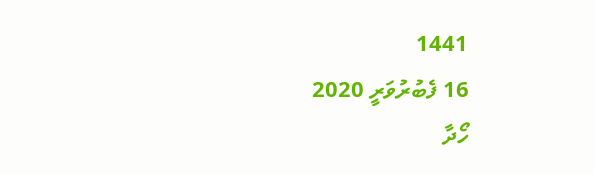1441
16 ފެބުރުވަރީ 2020
ހޯދާ